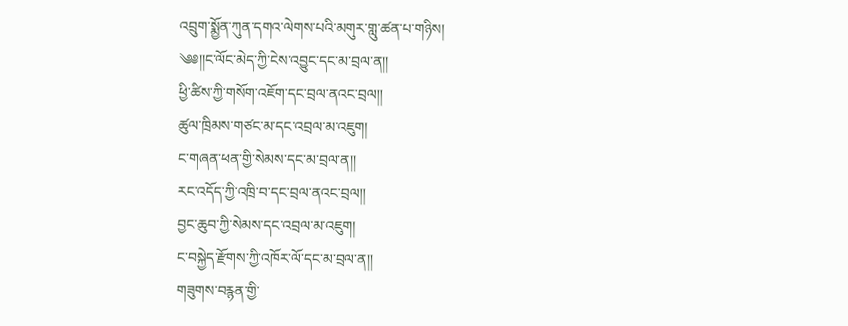འབྲུག་སྨྱོན་ཀུན་དགའ་ལེགས་པའི་མགུར་གླུ་ཚན་པ་གཉིས།
༄༅།།ང་ལོང་མེད་ཀྱི་ངེས་འབྱུང་དང་མ་བྲལ་ན།།
ཕྱི་ཚིས་ཀྱི་གསོག་འཇོག་དང་བྲལ་ནའང་བྲལ།།
ཚུལ་ཁྲིམས་གཙང་མ་དང་འབྲལ་མ་འཇུག།
ང་གཞན་ཕན་གྱི་སེམས་དང་མ་བྲལ་ན།།
རང་འདོད་ཀྱི་འཁྲི་བ་དང་བྲལ་ནའང་བྲལ།།
བྱང་ཆུབ་ཀྱི་སེམས་དང་འབྲལ་མ་འཇུག།
ང་བསྐྱེད་རྫོགས་ཀྱི་འཁོར་ལོ་དང་མ་བྲལ་ན།།
གཟུགས་བརྙན་གྱི་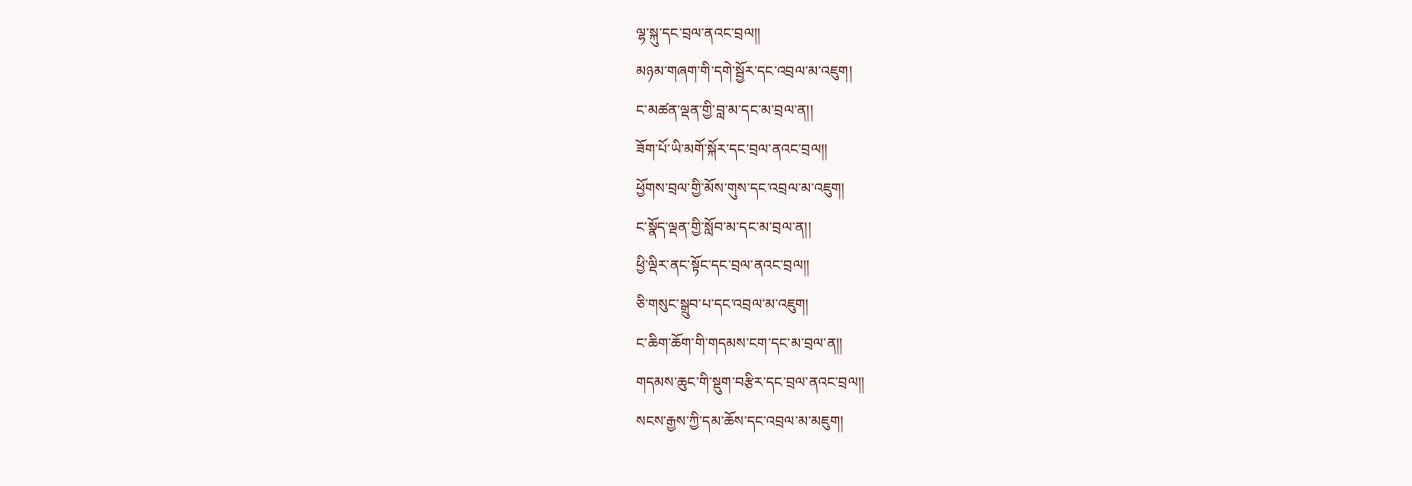ལྷ་སྐུ་དང་བྲལ་ནའང་བྲལ།།
མཉམ་གཞག་གི་དགེ་སྦྱོར་དང་འབྲལ་མ་འཇུག།
ང་མཚན་ལྡན་གྱི་བླ་མ་དང་མ་བྲལ་ན།།
ཟོག་པོ་ཡི་མགོ་སྐོར་དང་བྲལ་ནའང་བྲལ།།
ཕྱོགས་བྲལ་གྱི་མོས་གུས་དང་འབྲལ་མ་འཇུག།
ང་སྣོད་ལྡན་གྱི་སློབ་མ་དང་མ་བྲལ་ན།།
ཕྱི་ལྡིར་ནང་སྟོང་དང་བྲལ་ནའང་བྲལ།།
ཅི་གསུང་སྒྲུབ་པ་དང་འབྲལ་མ་འཇུག།
ང་ཆིག་ཆོག་གི་གདམས་ངག་དང་མ་བྲལ་ན།།
གདམས་ཆུང་གི་སྡུག་བརྩིར་དང་བྲལ་ནའང་བྲལ།།
སངས་རྒྱས་ཀྱི་དམ་ཆོས་དང་འབྲལ་མ་མཇུག།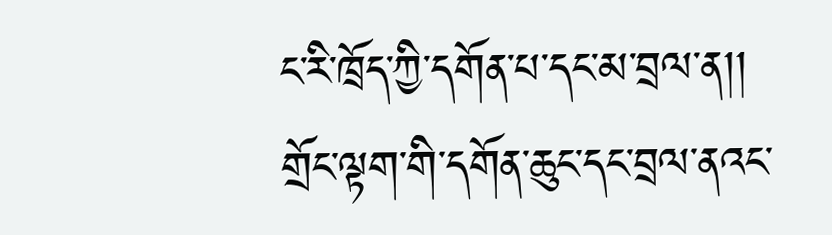ང་རི་ཁྲོད་ཀྱི་དགོན་པ་དང་མ་བྲལ་ན།།
གྲོང་ལྟག་གི་དགོན་ཆུང་དང་བྲལ་ནའང་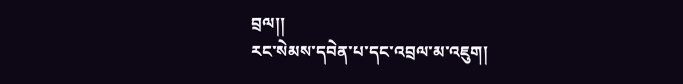བྲལ།།
རང་སེམས་དབེན་པ་དང་འབྲལ་མ་འཇུག།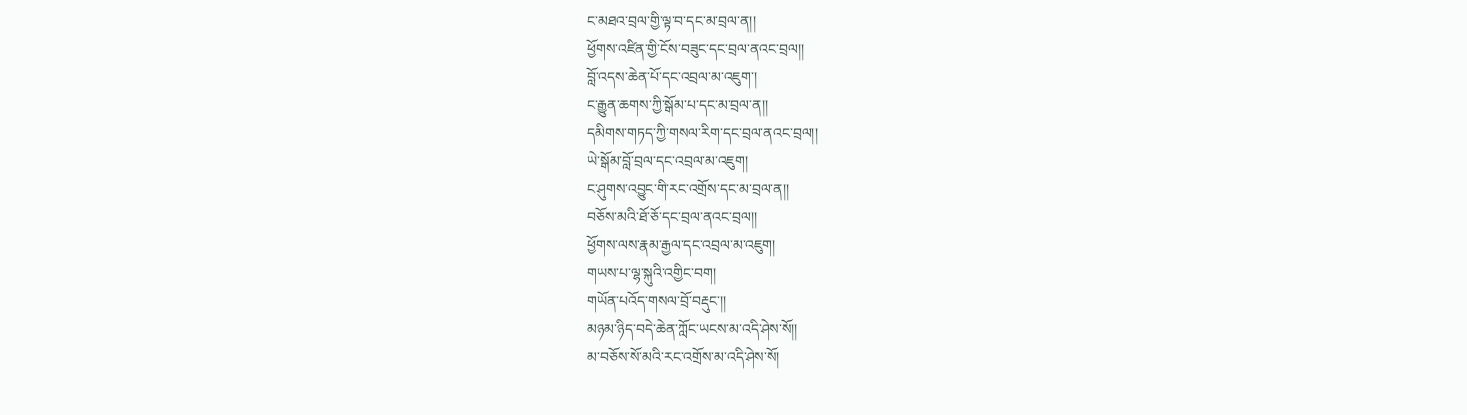ང་མཐའ་བྲལ་གྱི་ལྟ་བ་དང་མ་བྲལ་ན།།
ཕྱོགས་འཛིན་གྱི་ངོས་བཟུང་དང་བྲལ་ནའང་བྲལ།།
བློ་འདས་ཆེན་པོ་དང་འབྲལ་མ་འཇུག་།
ང་རྒྱུན་ཆགས་ཀྱི་སྒོམ་པ་དང་མ་བྲལ་ན།།
དམིགས་གཏད་ཀྱི་གསལ་རིག་དང་བྲལ་ནའང་བྲལ།།
ཡེ་སྒོམ་བློ་བྲལ་དང་འབྲལ་མ་འཇུག།
ང་ཤུགས་འབྱུང་གི་རང་འགྲོས་དང་མ་བྲལ་ན།།
བཅོས་མའི་ཐོ་ཅོ་དང་བྲལ་ནའང་བྲལ།།
ཕྱོགས་ལས་རྣམ་རྒྱལ་དང་འབྲལ་མ་འཇུག།
གཡས་པ་ལྷ་སྐུའི་འགྱིང་བག།
གཡོན་པའོད་གསལ་བྲོ་བརྡུང་།།
མཉམ་ཉིད་བདེ་ཆེན་ཀློང་ཡངས་མ་འདི་ཤེས་སོ།།
མ་བཅོས་སོ་མའི་རང་འགྲོས་མ་འདི་ཤེས་སོ།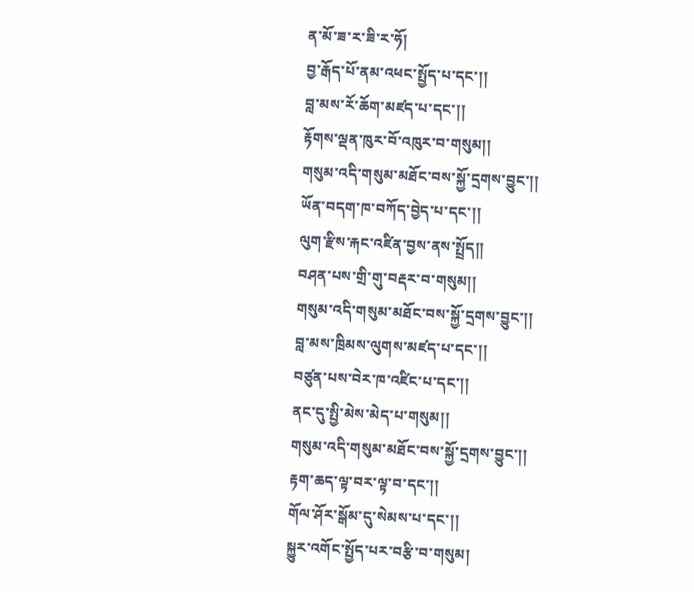ན་མོ་ཟ་ར་ཟི་ར་ཧོ།
བྱ་རྒོད་པོ་ནམ་འཕང་སྤྱོད་པ་དང་།།
བླ་མས་རོ་ཆོག་མཛད་པ་དང་།།
རྟོགས་ལྡན་ཁུར་བོ་འཁུར་བ་གསུམ།།
གསུམ་འདི་གསུམ་མཐོང་བས་སྐྱོ་དྲགས་བྱུང་།།
ཡོན་བདག་ཁ་བཀོད་བྱེད་པ་དང་།།
ལུག་རྫིས་རྐང་འཛིན་བྱས་ནས་སྤྲོད།།
བཤན་པས་གྲི་གུ་བརྡར་བ་གསུམ།།
གསུམ་འདི་གསུམ་མཐོང་བས་སྐྱོ་དྲགས་བྱུང་།།
བླ་མས་ཁྲིམས་ལུགས་མཛད་པ་དང་།།
བཙུན་པས་བེར་ཁ་འཛིང་པ་དང་།།
ནང་དུ་སྤྱི་མེས་མེད་པ་གསུམ།།
གསུམ་འདི་གསུམ་མཐོང་བས་སྐྱོ་དྲགས་བྱུང་།།
རྟག་ཆད་ལྟ་བར་ལྟ་བ་དང་།།
གོལ་ཤོར་སྒོམ་དུ་སེམས་པ་དང་།།
སྐྱུར་འགོང་སྤྱོད་པར་བརྩི་བ་གསུམ།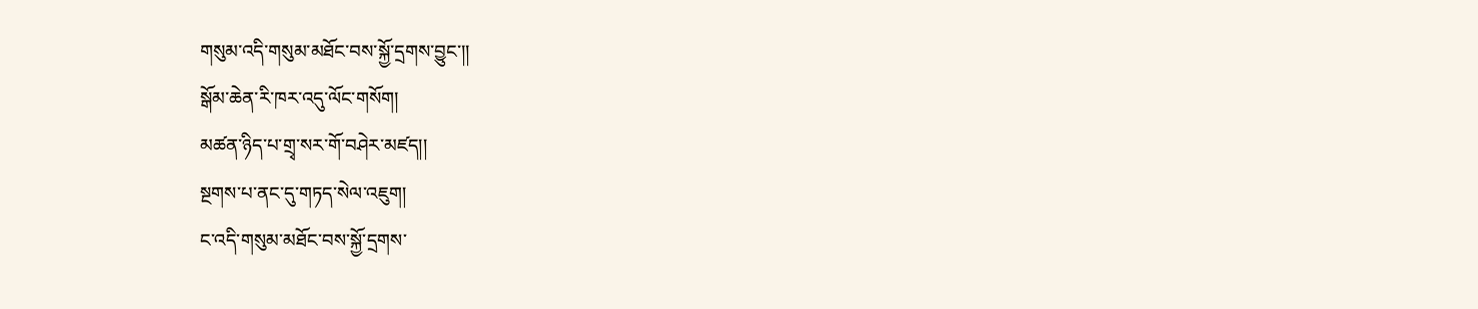གསུམ་འདི་གསུམ་མཐོང་བས་སྐྱོ་དྲགས་བྱུང་།།
སྒོམ་ཆེན་རི་ཁར་འདུ་ལོང་གསོག།
མཚན་ཉིད་པ་གྲྭ་སར་གོ་བཤེར་མཛད།།
སྔགས་པ་ནང་དུ་གཏད་སེལ་འཇུག།
ང་འདི་གསུམ་མཐོང་བས་སྐྱོ་དྲགས་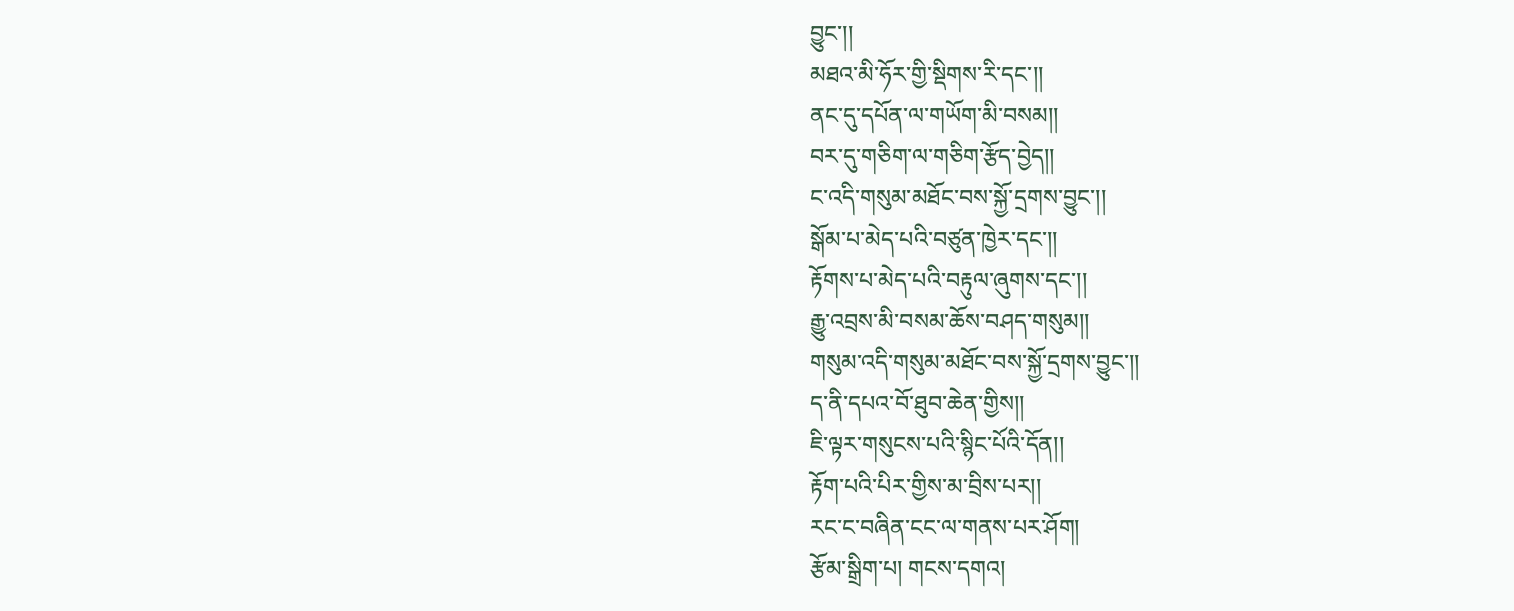བྱུང་།།
མཐའ་མི་ཧོར་གྱི་སྡིགས་རི་དང་།།
ནང་དུ་དཔོན་ལ་གཡོག་མི་བསམ།།
བར་དུ་གཅིག་ལ་གཅིག་རྩོད་བྱེད།།
ང་འདི་གསུམ་མཐོང་བས་སྐྱོ་དྲགས་བྱུང་།།
སྒོམ་པ་མེད་པའི་བཙུན་ཁྱེར་དང་།།
རྟོགས་པ་མེད་པའི་བརྟུལ་ཞུགས་དང་།།
རྒྱུ་འབྲས་མི་བསམ་ཆོས་བཤད་གསུམ།།
གསུམ་འདི་གསུམ་མཐོང་བས་སྐྱོ་དྲགས་བྱུང་།།
ད་ནི་དཔའ་བོ་ཐུབ་ཆེན་གྱིས།།
ཇི་ལྟར་གསུངས་པའི་སྙིང་པོའི་དོན།།
རྟོག་པའི་པིར་གྱིས་མ་བྲིས་པར།།
རང་ང་བཞིན་ངང་ལ་གནས་པར་ཤོག།
རྩོམ་སྒྲིག་པ། གངས་དགའ།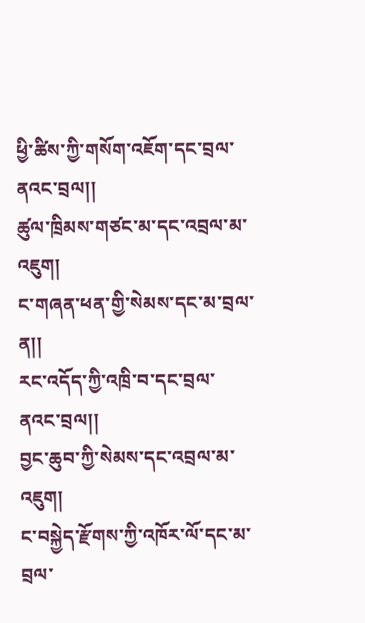ཕྱི་ཚིས་ཀྱི་གསོག་འཇོག་དང་བྲལ་ནའང་བྲལ།།
ཚུལ་ཁྲིམས་གཙང་མ་དང་འབྲལ་མ་འཇུག།
ང་གཞན་ཕན་གྱི་སེམས་དང་མ་བྲལ་ན།།
རང་འདོད་ཀྱི་འཁྲི་བ་དང་བྲལ་ནའང་བྲལ།།
བྱང་ཆུབ་ཀྱི་སེམས་དང་འབྲལ་མ་འཇུག།
ང་བསྐྱེད་རྫོགས་ཀྱི་འཁོར་ལོ་དང་མ་བྲལ་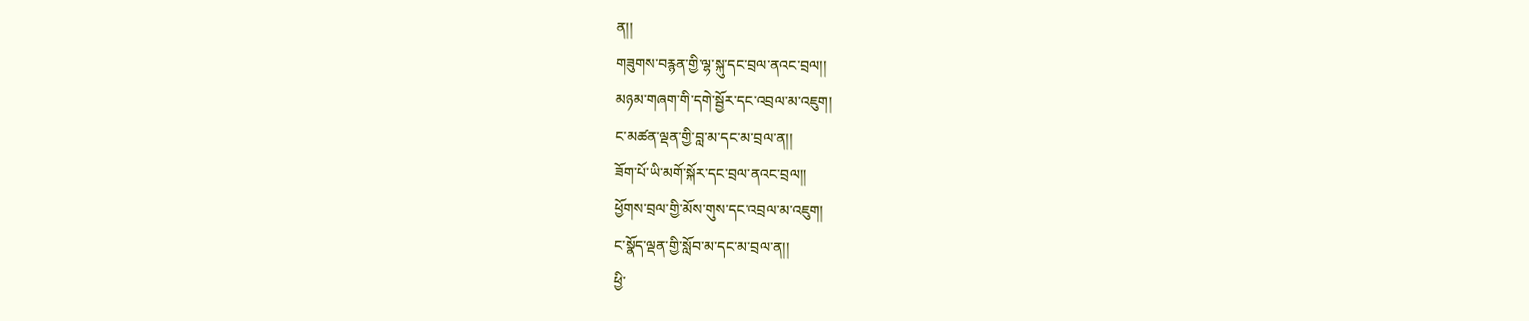ན།།
གཟུགས་བརྙན་གྱི་ལྷ་སྐུ་དང་བྲལ་ནའང་བྲལ།།
མཉམ་གཞག་གི་དགེ་སྦྱོར་དང་འབྲལ་མ་འཇུག།
ང་མཚན་ལྡན་གྱི་བླ་མ་དང་མ་བྲལ་ན།།
ཟོག་པོ་ཡི་མགོ་སྐོར་དང་བྲལ་ནའང་བྲལ།།
ཕྱོགས་བྲལ་གྱི་མོས་གུས་དང་འབྲལ་མ་འཇུག།
ང་སྣོད་ལྡན་གྱི་སློབ་མ་དང་མ་བྲལ་ན།།
ཕྱི་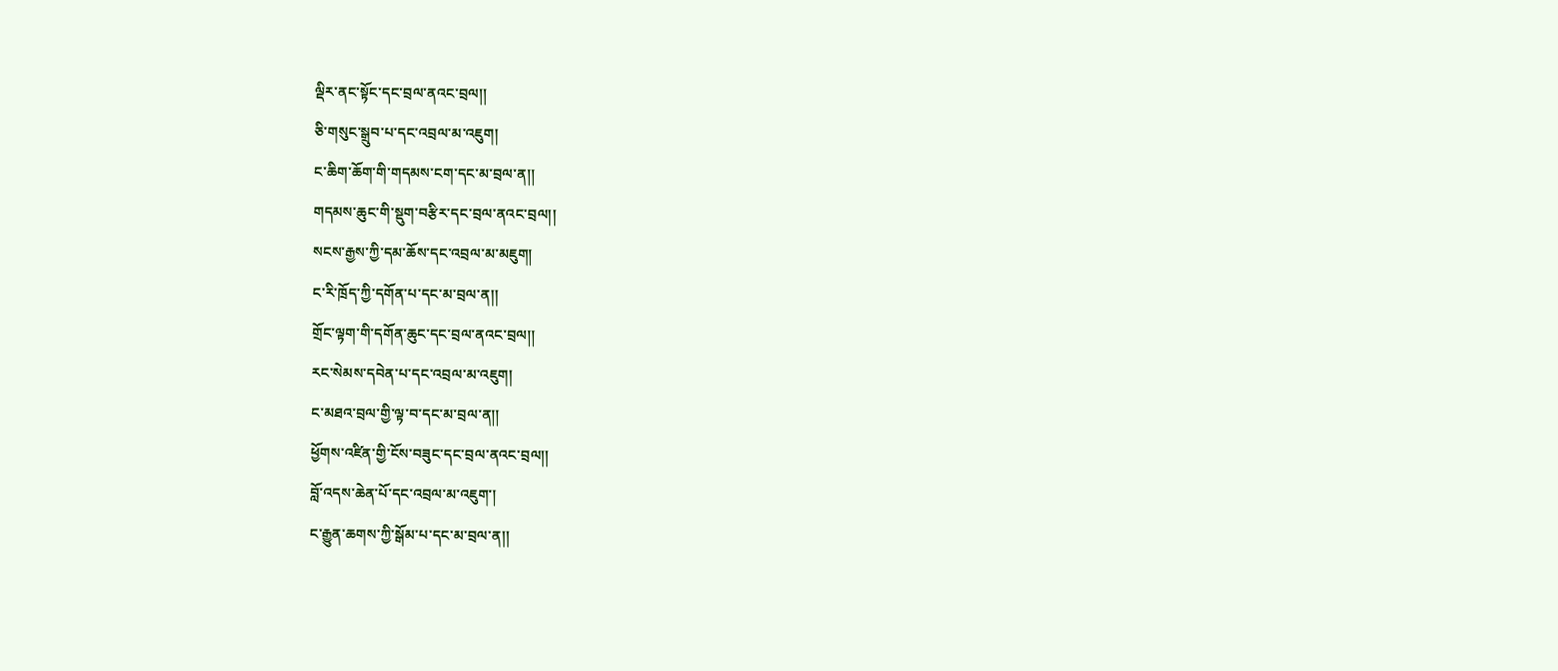ལྡིར་ནང་སྟོང་དང་བྲལ་ནའང་བྲལ།།
ཅི་གསུང་སྒྲུབ་པ་དང་འབྲལ་མ་འཇུག།
ང་ཆིག་ཆོག་གི་གདམས་ངག་དང་མ་བྲལ་ན།།
གདམས་ཆུང་གི་སྡུག་བརྩིར་དང་བྲལ་ནའང་བྲལ།།
སངས་རྒྱས་ཀྱི་དམ་ཆོས་དང་འབྲལ་མ་མཇུག།
ང་རི་ཁྲོད་ཀྱི་དགོན་པ་དང་མ་བྲལ་ན།།
གྲོང་ལྟག་གི་དགོན་ཆུང་དང་བྲལ་ནའང་བྲལ།།
རང་སེམས་དབེན་པ་དང་འབྲལ་མ་འཇུག།
ང་མཐའ་བྲལ་གྱི་ལྟ་བ་དང་མ་བྲལ་ན།།
ཕྱོགས་འཛིན་གྱི་ངོས་བཟུང་དང་བྲལ་ནའང་བྲལ།།
བློ་འདས་ཆེན་པོ་དང་འབྲལ་མ་འཇུག་།
ང་རྒྱུན་ཆགས་ཀྱི་སྒོམ་པ་དང་མ་བྲལ་ན།།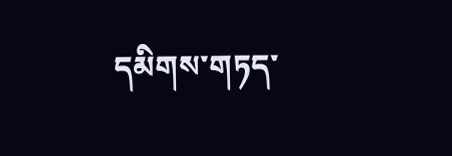དམིགས་གཏད་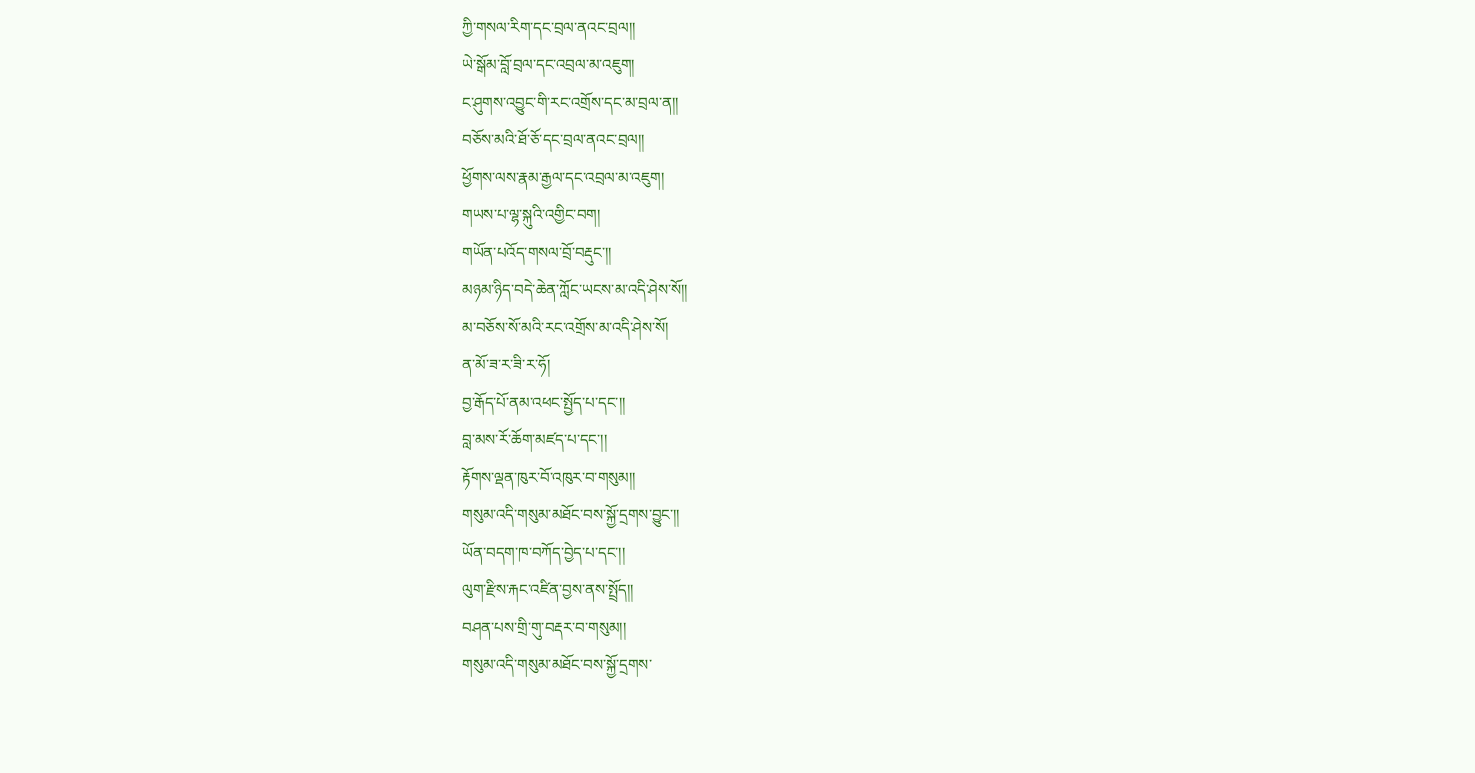ཀྱི་གསལ་རིག་དང་བྲལ་ནའང་བྲལ།།
ཡེ་སྒོམ་བློ་བྲལ་དང་འབྲལ་མ་འཇུག།
ང་ཤུགས་འབྱུང་གི་རང་འགྲོས་དང་མ་བྲལ་ན།།
བཅོས་མའི་ཐོ་ཅོ་དང་བྲལ་ནའང་བྲལ།།
ཕྱོགས་ལས་རྣམ་རྒྱལ་དང་འབྲལ་མ་འཇུག།
གཡས་པ་ལྷ་སྐུའི་འགྱིང་བག།
གཡོན་པའོད་གསལ་བྲོ་བརྡུང་།།
མཉམ་ཉིད་བདེ་ཆེན་ཀློང་ཡངས་མ་འདི་ཤེས་སོ།།
མ་བཅོས་སོ་མའི་རང་འགྲོས་མ་འདི་ཤེས་སོ།
ན་མོ་ཟ་ར་ཟི་ར་ཧོ།
བྱ་རྒོད་པོ་ནམ་འཕང་སྤྱོད་པ་དང་།།
བླ་མས་རོ་ཆོག་མཛད་པ་དང་།།
རྟོགས་ལྡན་ཁུར་བོ་འཁུར་བ་གསུམ།།
གསུམ་འདི་གསུམ་མཐོང་བས་སྐྱོ་དྲགས་བྱུང་།།
ཡོན་བདག་ཁ་བཀོད་བྱེད་པ་དང་།།
ལུག་རྫིས་རྐང་འཛིན་བྱས་ནས་སྤྲོད།།
བཤན་པས་གྲི་གུ་བརྡར་བ་གསུམ།།
གསུམ་འདི་གསུམ་མཐོང་བས་སྐྱོ་དྲགས་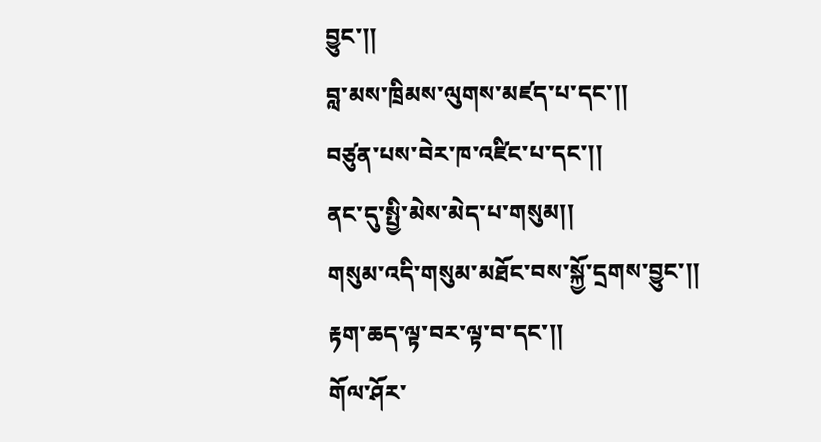བྱུང་།།
བླ་མས་ཁྲིམས་ལུགས་མཛད་པ་དང་།།
བཙུན་པས་བེར་ཁ་འཛིང་པ་དང་།།
ནང་དུ་སྤྱི་མེས་མེད་པ་གསུམ།།
གསུམ་འདི་གསུམ་མཐོང་བས་སྐྱོ་དྲགས་བྱུང་།།
རྟག་ཆད་ལྟ་བར་ལྟ་བ་དང་།།
གོལ་ཤོར་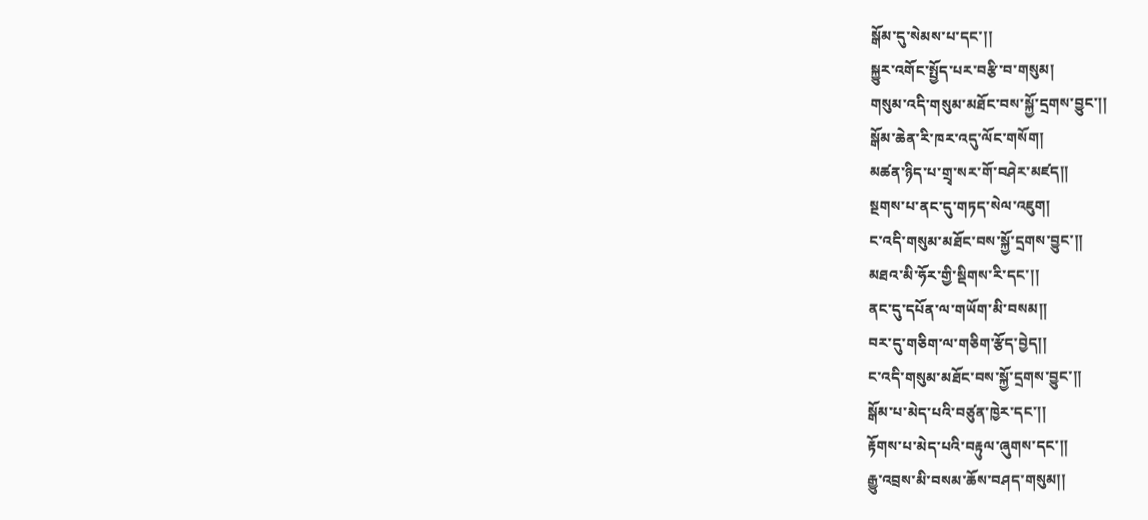སྒོམ་དུ་སེམས་པ་དང་།།
སྐྱུར་འགོང་སྤྱོད་པར་བརྩི་བ་གསུམ།
གསུམ་འདི་གསུམ་མཐོང་བས་སྐྱོ་དྲགས་བྱུང་།།
སྒོམ་ཆེན་རི་ཁར་འདུ་ལོང་གསོག།
མཚན་ཉིད་པ་གྲྭ་སར་གོ་བཤེར་མཛད།།
སྔགས་པ་ནང་དུ་གཏད་སེལ་འཇུག།
ང་འདི་གསུམ་མཐོང་བས་སྐྱོ་དྲགས་བྱུང་།།
མཐའ་མི་ཧོར་གྱི་སྡིགས་རི་དང་།།
ནང་དུ་དཔོན་ལ་གཡོག་མི་བསམ།།
བར་དུ་གཅིག་ལ་གཅིག་རྩོད་བྱེད།།
ང་འདི་གསུམ་མཐོང་བས་སྐྱོ་དྲགས་བྱུང་།།
སྒོམ་པ་མེད་པའི་བཙུན་ཁྱེར་དང་།།
རྟོགས་པ་མེད་པའི་བརྟུལ་ཞུགས་དང་།།
རྒྱུ་འབྲས་མི་བསམ་ཆོས་བཤད་གསུམ།།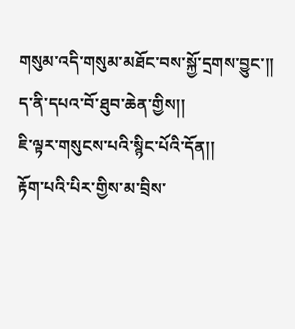གསུམ་འདི་གསུམ་མཐོང་བས་སྐྱོ་དྲགས་བྱུང་།།
ད་ནི་དཔའ་བོ་ཐུབ་ཆེན་གྱིས།།
ཇི་ལྟར་གསུངས་པའི་སྙིང་པོའི་དོན།།
རྟོག་པའི་པིར་གྱིས་མ་བྲིས་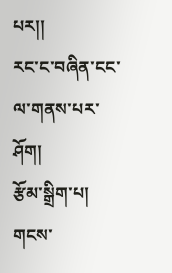པར།།
རང་ང་བཞིན་ངང་ལ་གནས་པར་ཤོག།
རྩོམ་སྒྲིག་པ། གངས་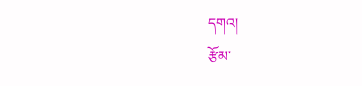དགའ།
རྩོམ་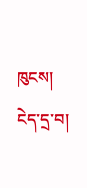ཁུངས། ངེད་དྲ་བ།